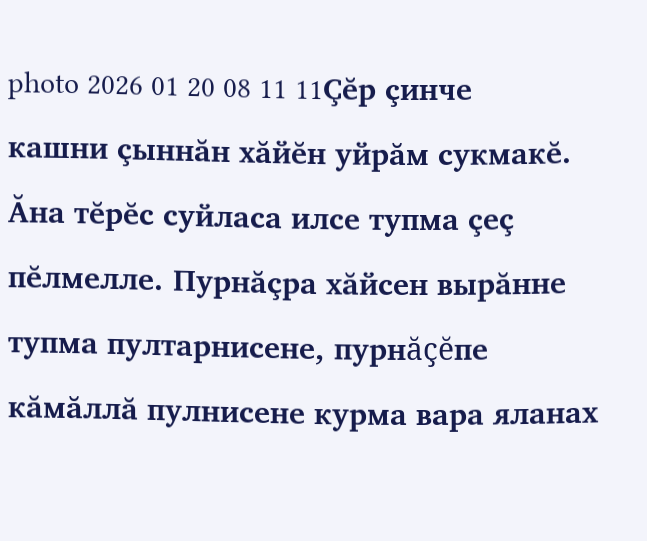photo 2026 01 20 08 11 11Çĕр çинче кашни çыннăн хăйĕн уйрăм сукмакĕ. Ăна тĕрĕс суйласа илсе тупма çеç пĕлмелле. Пурнăçра хăйсен вырăнне тупма пултарнисене, пурнăçĕпе кăмăллă пулнисене курма вара яланах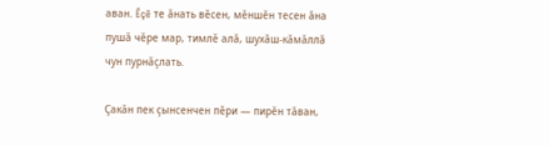аван. Ĕçĕ те ăнать вĕсен, мĕншĕн тесен ăна пушă чĕре мар, тимлĕ алă, шухăш-кăмăллă чун пурнăçлать.

Çакăн пек çынсенчен пĕри — пирĕн тăван,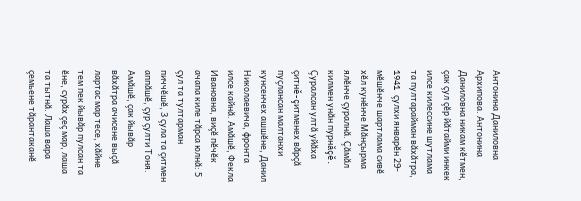Антонина Даниловна Архипова. Антонина Даниловна никам кĕтмен, çак çул çĕр йăтайми инкек илсе килессине шутлама та пултарайман вăхăтра, 1941 çулхи январĕн 29-мĕшĕнче шартлама сивĕ хĕл кунĕнче Мăнçырма ялĕнче çуралнă. Çăмăл килмен унăн пурнăçĕ. Çуралсан ултă уйăха çитнĕ-çитменех вăрçă пуçлансан малтанхи кунсенчех ашшĕне, Данил Николаевича, фронта илсе кайнă. Амăшĕ, Фекла Ивановна, виçĕ пĕчĕк ачапа киле тăрса юлнă: 5 çул та тултарман пиччĕшĕ, 3 çула та çитмен аппăшĕ, çур çулти Тоня. Амăшĕ, çак йывăр вăхăтра ачисене выçă лартас мар тесе, хăйне тем пек йывăр пулсан та ĕне, сурăх çеç мар, лаша та тытнă. Лаша вара çемьене тăрантаканĕ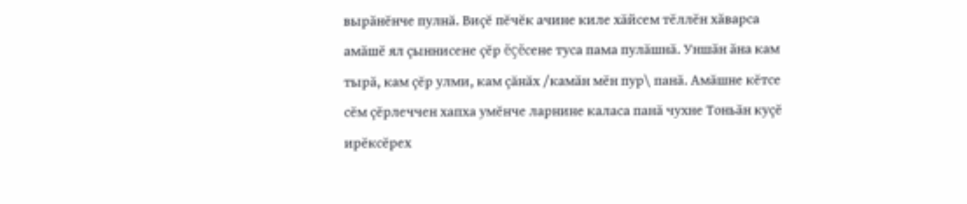вырăнĕнче пулнă. Виçĕ пĕчĕк ачине киле хăйсем тĕллĕн хăварса амăшĕ ял çыннисене çĕр ĕçĕсене туса пама пулăшнă. Уншăн ăна кам тырă, кам çĕр улми, кам çăнăх /камăн мĕн пур\ панă. Амăшне кĕтсе сĕм çĕрлеччен хапха умĕнче ларнине каласа панă чухне Тоньăн куçĕ ирĕксĕрех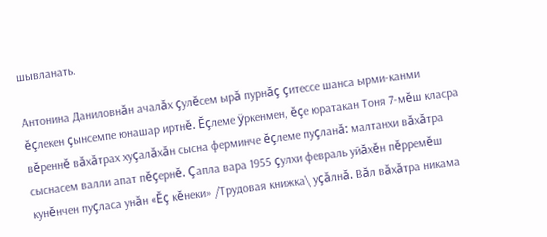шывланать.

Антонина Даниловнăн ачалăх çулĕсем ырă пурнăç çитессе шанса ырми-канми ĕçлекен çынсемпе юнашар иртнĕ. Ĕçлеме ÿркенмен, ĕçе юратакан Тоня 7-мĕш класра вĕреннĕ вăхăтрах хуçалăхăн сысна ферминче ĕçлеме пуçланă: малтанхи вăхăтра сыснасем валли апат пĕçернĕ. Çапла вара 1955 çулхи февраль уйăхĕн пĕрремĕш кунĕнчен пуçласа унăн «Ĕç кĕнеки» /Трудовая книжка\ уçăлнă. Вăл вăхăтра никама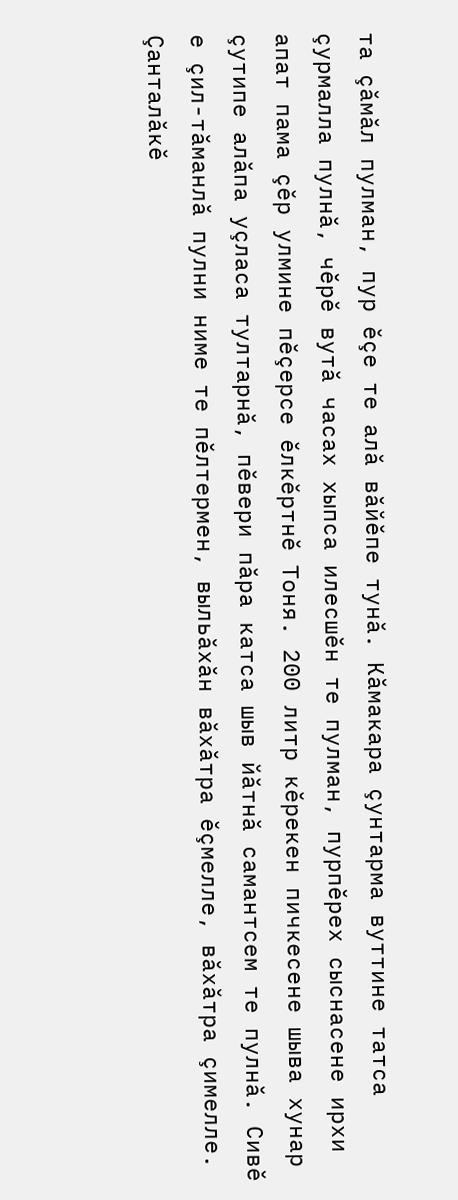та çăмăл пулман, пур ĕçе те алă вăйĕпе тунă. Кăмакара çунтарма вуттине татса çурмалла пулнă, чĕрĕ вутă часах хыпса илесшĕн те пулман, пурпĕрех сыснасене ирхи апат пама çĕр улмине пĕçерсе ĕлкĕртнĕ Тоня. 200 литр кĕрекен пичкесене шыва хунар çутипе алăпа уçласа тултарнă, пĕвери пăра катса шыв йăтнă самантсем те пулнă. Сивĕ е çил-тăманлă пулни ниме те пĕлтермен, выльăхăн вăхăтра ĕçмелле, вăхăтра çимелле. Çанталăкĕ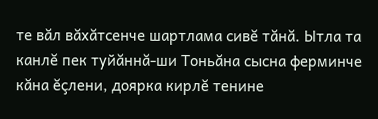те вăл вăхăтсенче шартлама сивĕ тăнă. Ытла та канлĕ пек туйăннă-ши Тоньăна сысна ферминче кăна ĕçлени, доярка кирлĕ тенине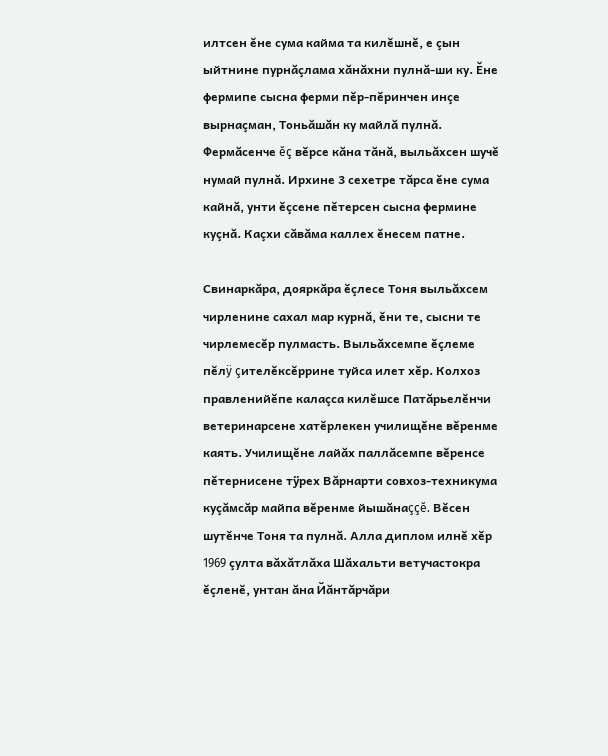илтсен ĕне сума кайма та килĕшнĕ, е çын ыйтнине пурнăçлама хăнăхни пулнă-ши ку. Ĕне фермипе сысна ферми пĕр-пĕринчен инçе вырнаçман, Тоньăшăн ку майлă пулнă. Фермăсенче ĕç вĕрсе кăна тăнă, выльăхсен шучĕ нумай пулнă. Ирхине 3 сехетре тăрса ĕне сума кайнă, унти ĕçсене пĕтерсен сысна фермине куçнă. Каçхи сăвăма каллех ĕнесем патне.

Свинаркăра, дояркăра ĕçлесе Тоня выльăхсем чирленине сахал мар курнă, ĕни те, сысни те чирлемесĕр пулмасть. Выльăхсемпе ĕçлеме пĕлÿ çителĕксĕррине туйса илет хĕр. Колхоз правленийĕпе калаçса килĕшсе Патăрьелĕнчи ветеринарсене хатĕрлекен училищĕне вĕренме каять. Училищĕне лайăх паллăсемпе вĕренсе пĕтернисене тÿрех Вăрнарти совхоз-техникума куçăмсăр майпа вĕренме йышăнаççĕ. Вĕсен шутĕнче Тоня та пулнă. Алла диплом илнĕ хĕр 1969 çулта вăхăтлăха Шăхальти ветучастокра ĕçленĕ, унтан ăна Йăнтăрчăри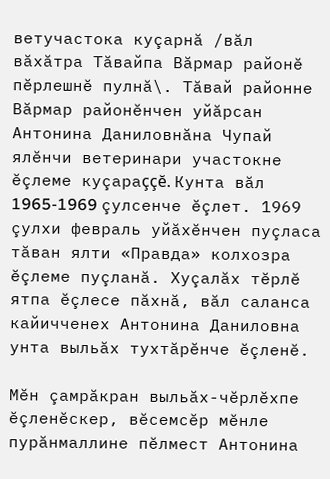ветучастока куçарнă /вăл вăхăтра Тăвайпа Вăрмар районĕ пĕрлешнĕ пулнă\. Тăвай районне Вăрмар районĕнчен уйăрсан Антонина Даниловнăна Чупай ялĕнчи ветеринари участокне ĕçлеме куçараççĕ. Кунта вăл 1965-1969 çулсенче ĕçлет. 1969 çулхи февраль уйăхĕнчен пуçласа тăван ялти «Правда» колхозра ĕçлеме пуçланă. Хуçалăх тĕрлĕ ятпа ĕçлесе пăхнă, вăл саланса кайичченех Антонина Даниловна унта выльăх тухтăрĕнче ĕçленĕ.

Мĕн çамрăкран выльăх-чĕрлĕхпе ĕçленĕскер, вĕсемсĕр мĕнле пурăнмаллине пĕлмест Антонина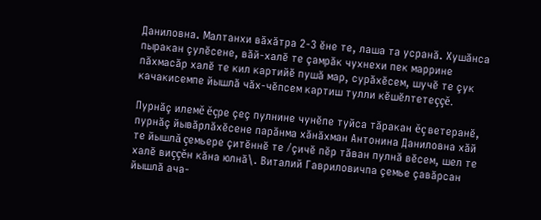Даниловна. Малтанхи вăхăтра 2-3 ĕне те, лаша та усранă. Хушăнса пыракан çулĕсене, вăй-халĕ те çамрăк чухнехи пек маррине пăхмасăр халĕ те кил картийĕ пушă мар, сурăхĕсем, шучĕ те çук качакисемпе йышлă чăх-чĕпсем картиш тулли кĕшĕлтетеççĕ.

Пурнăç илемĕ ĕçре çеç пулнине чунĕпе туйса тăракан ĕç ветеранĕ, пурнăç йывăрлăхĕсене парăнма хăнăхман Антонина Даниловна хăй те йышлă çемьере çитĕннĕ те /çичĕ пĕр тăван пулнă вĕсем, шел те халĕ виççĕн кăна юлнă\. Виталий Гавриловичпа çемье çавăрсан йышлă ача-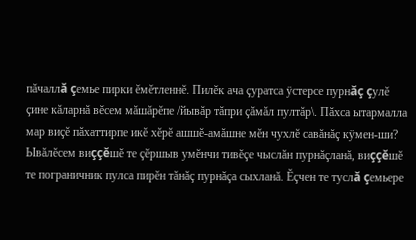пăчаллă çемье пирки ĕмĕтленнĕ. Пилĕк ача çуратса ÿстерсе пурнăç çулĕ çине кăларнă вĕсем мăшăрĕпе /йывăр тăпри çăмăл пултăр\. Пăхса ытармалла мар виçĕ пăхаттирпе икĕ хĕрĕ ашшĕ-амăшне мĕн чухлĕ савăнăç кÿмен-ши? Ывăлĕсем виççĕшĕ те çĕршыв умĕнчи тивĕçе чыслăн пурнăçланă, виççĕшĕ те пограничник пулса пирĕн тăнăç пурнăçа сыхланă. Ĕçчен те туслă çемьере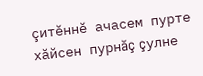çитĕннĕ ачасем пурте хăйсен пурнăç çулне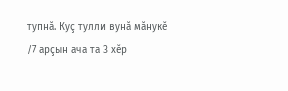тупнă. Куç тулли вунă мăнукĕ /7 арçын ача та 3 хĕр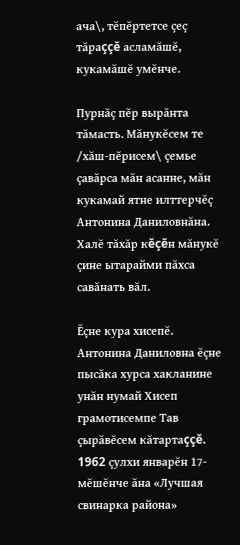ача\, тĕпĕртетсе çеç тăраççĕ асламăшĕ, кукамăшĕ умĕнче.

Пурнăç пĕр вырăнта тăмасть. Мăнукĕсем те /хăш-пĕрисем\ çемье çавăрса мăн асанне, мăн кукамай ятне илттерчĕç Антонина Даниловнăна. Халĕ тăхăр кĕçĕн мăнукĕ çине ытарайми пăхса савăнать вăл.

Ĕçне кура хисепĕ. Антонина Даниловна ĕçне пысăка хурса хакланине унăн нумай Хисеп грамотисемпе Тав çырăвĕсем кăтартаççĕ. 1962 çулхи январĕн 17-мĕшĕнче ăна «Лучшая свинарка района»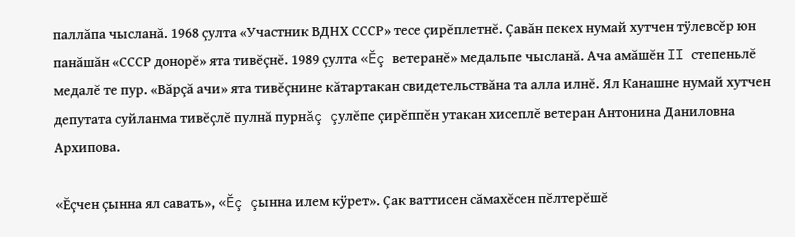паллăпа чысланă. 1968 çулта «Участник ВДНХ СССР» тесе çирĕплетнĕ. Çавăн пекех нумай хутчен тÿлевсĕр юн панăшăн «СССР донорĕ» ята тивĕçнĕ. 1989 çулта «Ĕç ветеранĕ» медальпе чысланă. Ача амăшĕн II степеньлĕ медалĕ те пур. «Вăрçă ачи» ята тивĕçнине кăтартакан свидетельствăна та алла илнĕ. Ял Канашне нумай хутчен депутата суйланма тивĕçлĕ пулнă пурнăç çулĕпе çирĕппĕн утакан хисеплĕ ветеран Антонина Даниловна Архипова.

«Ĕçчен çынна ял савать», «Ĕç çынна илем кÿрет». Çак ваттисен сăмахĕсен пĕлтерĕшĕ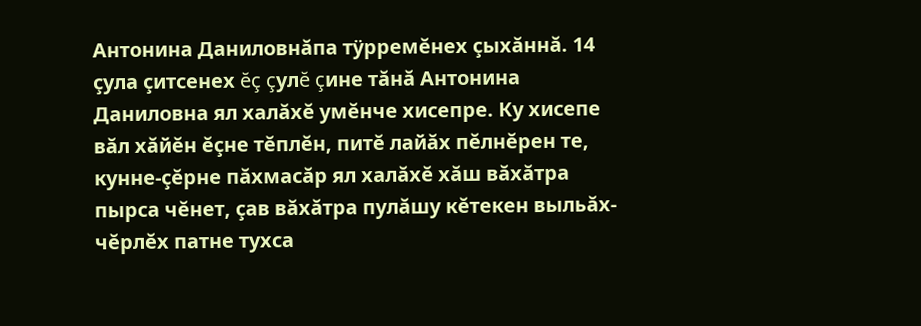Антонина Даниловнăпа тÿрремĕнех çыхăннă. 14 çула çитсенех ĕç çулĕ çине тăнă Антонина Даниловна ял халăхĕ умĕнче хисепре. Ку хисепе вăл хăйĕн ĕçне тĕплĕн, питĕ лайăх пĕлнĕрен те, кунне-çĕрне пăхмасăр ял халăхĕ хăш вăхăтра пырса чĕнет, çав вăхăтра пулăшу кĕтекен выльăх-чĕрлĕх патне тухса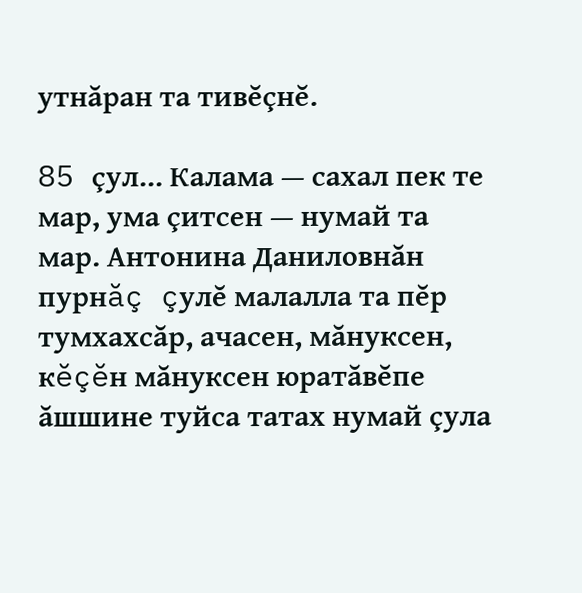утнăран та тивĕçнĕ.

85 çул... Калама — сахал пек те мар, ума çитсен — нумай та мар. Антонина Даниловнăн пурнăç çулĕ малалла та пĕр тумхахсăр, ачасен, мăнуксен, кĕçĕн мăнуксен юратăвĕпе ăшшине туйса татах нумай çула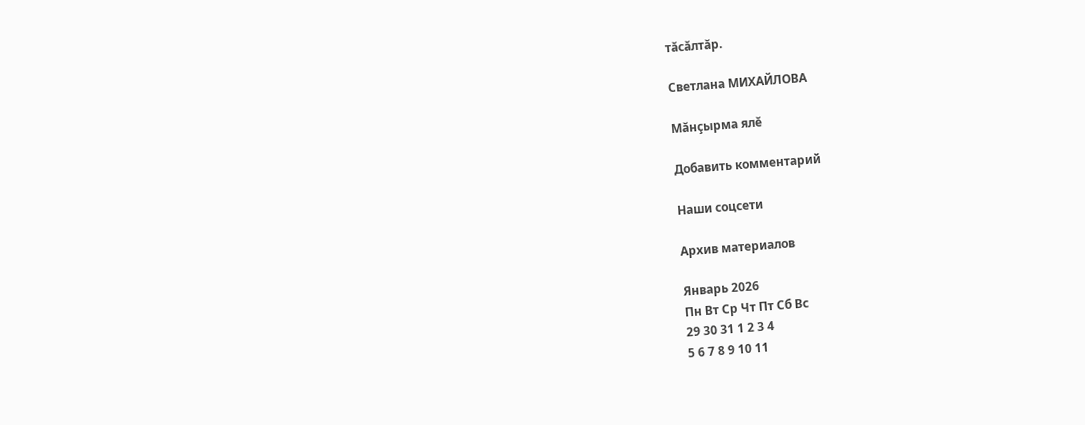тăсăлтăр.

Светлана МИХАЙЛОВА

Мăнçырма ялĕ

Добавить комментарий

Наши соцсети

Архив материалов

Январь 2026
Пн Вт Ср Чт Пт Сб Вс
29 30 31 1 2 3 4
5 6 7 8 9 10 11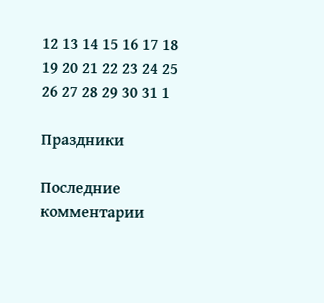12 13 14 15 16 17 18
19 20 21 22 23 24 25
26 27 28 29 30 31 1

Праздники

Последние комментарии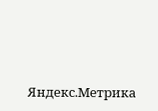Яндекс.Метрика